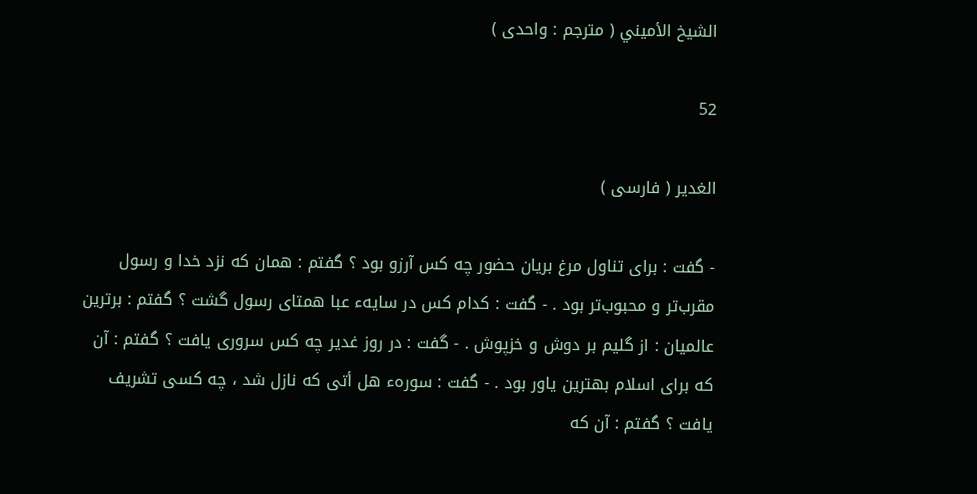الشيخ الأميني ( مترجم : واحدى )

52

الغدير ( فارسى )

- گفت : براى تناول مرغ بريان حضور چه كس آرزو بود ؟ گفتم : همان كه نزد خدا و رسول مقرب‌تر و محبوب‌تر بود . - گفت : كدام كس در سايهء عبا همتاى رسول گشت ؟ گفتم : برترين عالميان : از گليم بر دوش و خزپوش . - گفت : در روز غدير چه كس سرورى يافت ؟ گفتم : آن كه براى اسلام بهترين ياور بود . - گفت : سورهء هل أتى كه نازل شد ، چه كسى تشريف يافت ؟ گفتم : آن كه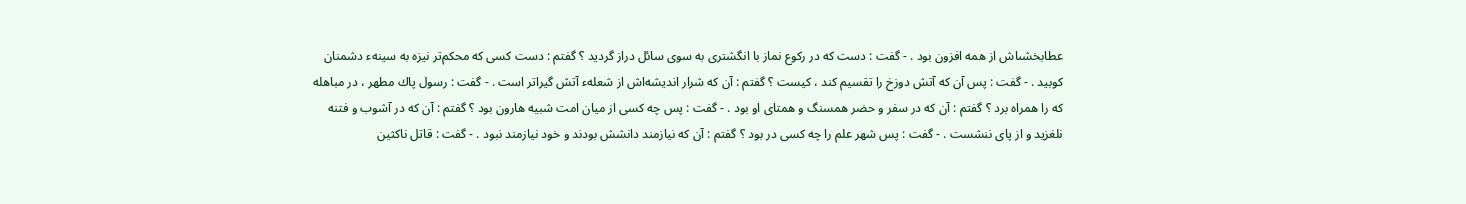عطابخشىاش از همه افزون بود . - گفت : دست كه در ركوع نماز با انگشترى به سوى سائل دراز گرديد ؟ گفتم : دست كسى كه محكم‌تر نيزه به سينهء دشمنان كوبيد . - گفت : پس آن كه آتش دوزخ را تقسيم كند ، كيست ؟ گفتم : آن كه شرار انديشه‌اش از شعلهء آتش گيراتر است . - گفت : رسول پاك مطهر ، در مباهله كه را همراه برد ؟ گفتم : آن كه در سفر و حضر همسنگ و همتاى او بود . - گفت : پس چه كسى از ميان امت شبيه هارون بود ؟ گفتم : آن كه در آشوب و فتنه نلغزيد و از پاى ننشست . - گفت : پس شهر علم را چه كسى در بود ؟ گفتم : آن كه نيازمند دانشش بودند و خود نيازمند نبود . - گفت : قاتل ناكثين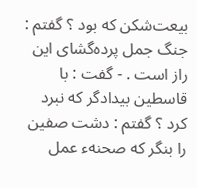بيعت‌شكن كه بود ؟ گفتم : جنگ جمل پرده‌گشاى اين راز است . - گفت : با قاسطين بيدادگر كه نبرد كرد ؟ گفتم : دشت صفين را بنگر كه صحنهء عمل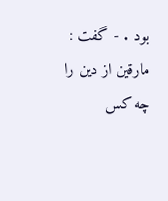بود . - گفت : مارقين از دين را چه كس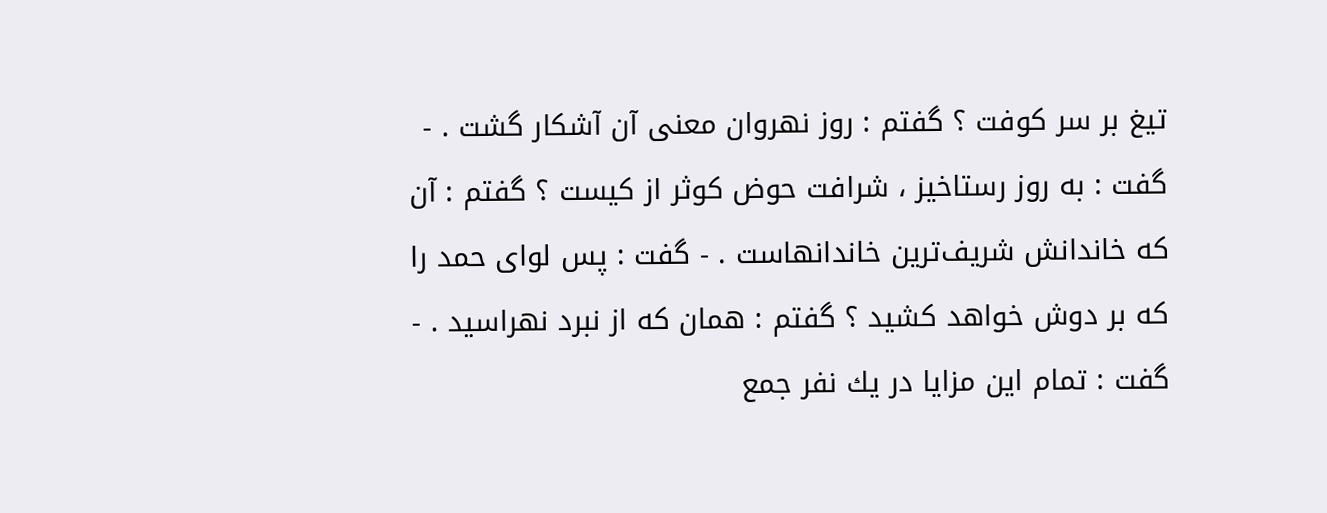تيغ بر سر كوفت ؟ گفتم : روز نهروان معنى آن آشكار گشت . - گفت : به روز رستاخيز ، شرافت حوض كوثر از كيست ؟ گفتم : آن كه خاندانش شريف‌ترين خاندانهاست . - گفت : پس لواى حمد را كه بر دوش خواهد كشيد ؟ گفتم : همان كه از نبرد نهراسيد . - گفت : تمام اين مزايا در يك نفر جمع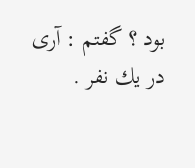بود ؟ گفتم : آرى در يك نفر .